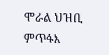ሞራል ህዝቢ ምጥፋእ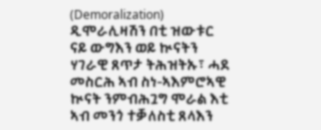(Demoralization)
ዲሞራሊዛሽን በቲ ዝውቱር ናይ ውግእን ወይ ኲናትን ሃገራዊ ጸጥታ ትሕዝትኡ፣ ሓደ መስርሕ ኣብ ስነ-ኣእምሮኣዊ ኲናት ንምብሕጓግ ሞራል እቲ ኣብ መንጎ ተቓለስቲ ጸላእን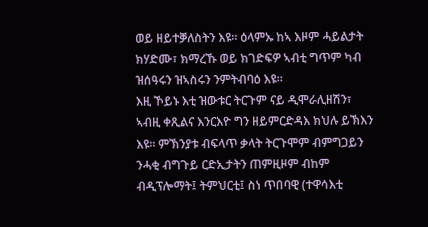ወይ ዘይተቓለስትን እዩ። ዕላምኡ ከኣ እዞም ሓይልታት ክሃድሙ፣ ክማረኹ ወይ ክገድፍዎ ኣብቲ ግጥም ካብ ዝሰዓሩን ዝኣስሩን ንምትብባዕ እዩ።
እዚ ኾይኑ እቲ ዝውቱር ትርጉም ናይ ዲሞራሊዘሽን፣ ኣብዚ ቀጺልና እንርእዮ ግን ዘይምርድዳእ ክህሉ ይኽእን እዩ። ምኽንያቱ ብፍላጥ ቃላት ትርጉሞም ብምግጋይን ንሓቂ ብግጉይ ርድኢታትን ጠምዚዞም ብከም ብዲፕሎማት፤ ትምህርቲ፤ ስነ ጥበባዊ (ተዋሳእቲ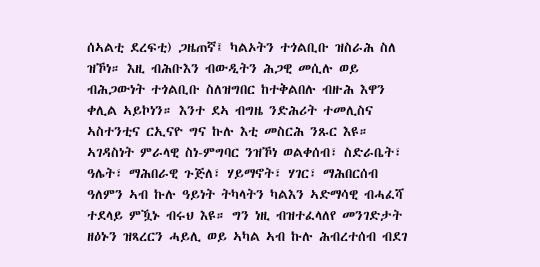ሰኣልቲ ደረፍቲ) ጋዜጠኛ፤ ካልኦትን ተጎልቢቡ ዝስራሕ ስለ ዝኾነ። እዚ ብሕቡእን ብውዲትን ሕጋዊ መሲሉ ወይ ብሕጋውነት ተጎልቢቡ ስለዝግበር ከተቅልበሉ ብዙሕ እዋን ቀሊል ኣይኮነን። እንተ ደኣ ብግዜ ንድሕሪት ተመሊስና ኣስተንቲና ርኢናዮ ግና ኩሉ እቲ መስርሕ ንጹር እዩ።
ኣገዳስነት ምራላዊ ስነ-ምግባር ንዝኾነ ወልቀሰብ፣ ስድራቤት፣ ዓሌት፣ ማሕበራዊ ጉጅለ፣ ሃይማኖት፣ ሃገር፣ ማሕበርሰብ ዓለምን ኣብ ኩሉ ዓይነት ትካላትን ካልእን ኣድማሳዊ ብሓፈሻ ተደላይ ምዃኑ ብሩህ እዩ። ግን ነዚ ብዝተፈላለየ መንገድታት ዘዕኑን ዝጻረርን ሓይሊ ወይ ኣካል ኣብ ኩሉ ሕብረተሰብ ብደገ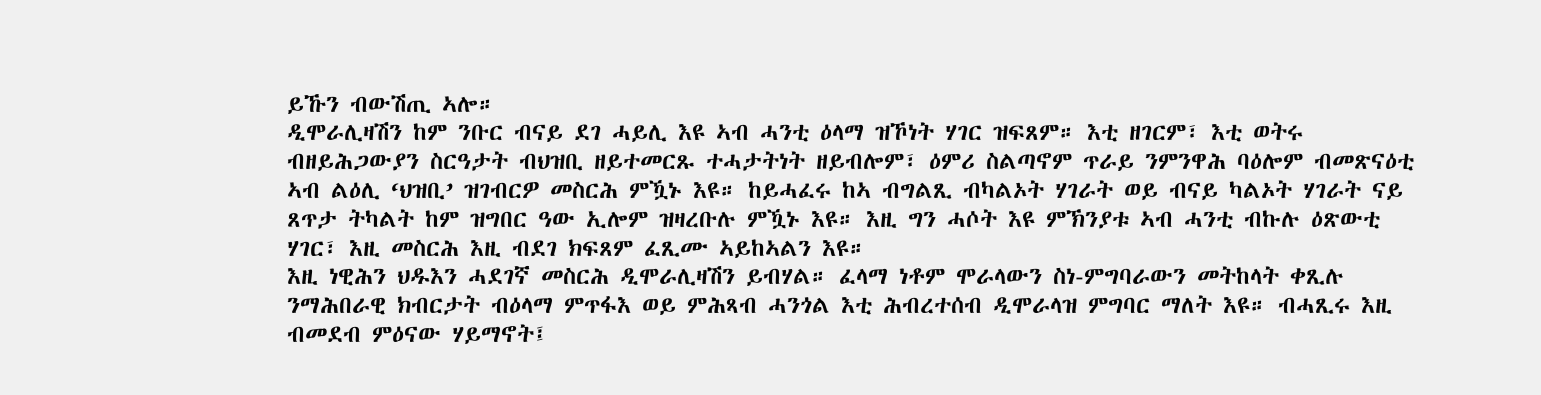ይኹን ብውሽጢ ኣሎ።
ዲሞራሊዛሽን ከም ንቡር ብናይ ደገ ሓይሊ እዩ ኣብ ሓንቲ ዕላማ ዝኾነት ሃገር ዝፍጸም። እቲ ዘገርም፣ እቲ ወትሩ ብዘይሕጋውያን ስርዓታት ብህዝቢ ዘይተመርጹ ተሓታትነት ዘይብሎም፣ ዕምሪ ስልጣኖም ጥራይ ንምንዋሕ ባዕሎም ብመጽናዕቲ ኣብ ልዕሊ ‘ህዝቢ’ ዝገብርዎ መስርሕ ምዃኑ እዩ። ከይሓፈሩ ከኣ ብግልጺ ብካልኦት ሃገራት ወይ ብናይ ካልኦት ሃገራት ናይ ጸጥታ ትካልት ከም ዝግበር ዓው ኢሎም ዝዛረቡሉ ምዃኑ እዩ። እዚ ግን ሓሶት እዩ ምኽንያቱ ኣብ ሓንቲ ብኩሉ ዕጽውቲ ሃገር፣ እዚ መስርሕ እዚ ብደገ ክፍጸም ፈጺሙ ኣይከኣልን እዩ።
እዚ ነዊሕን ህዱእን ሓደገኛ መስርሕ ዲሞራሊዛሽን ይብሃል። ፈላማ ነቶም ሞራላውን ስነ-ምግባራውን መትከላት ቀጺሉ ንማሕበራዊ ክብርታት ብዕላማ ምጥፋእ ወይ ምሕጻብ ሓንጎል እቲ ሕብረተሰብ ዲሞራላዝ ምግባር ማለት እዩ። ብሓጺሩ እዚ ብመደብ ምዕናው ሃይማኖት፤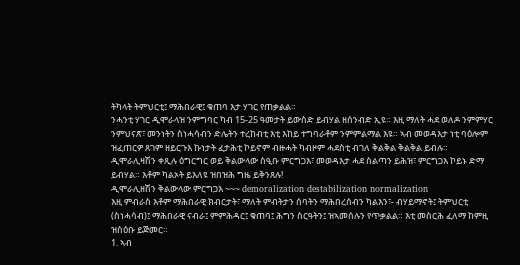ትካላት ትምህርቲ፤ ማሕበራዊ፤ ቁጠባ እታ ሃገር የጠቃልል።
ንሓንቲ ሃገር ዲሞራላዝ ንምግባር ካብ 15-25 ዓመታት ይውስድ ይብሃል ዘሰንብድ ኢዩ። እዚ ማለት ሓደ ወለዶ ንምምሃር ንምህናጽ፣ መንነትን ስነሓሳብን ድሌትን ተረከብቲ እቲ እከይ ተግባራቶም ንምምልማል እዩ። ኣብ መወዳእታ ነቲ ባዕሎም ዝፈጠርዎ ጸገም ዘይርጉእ ኩነታት ፈታሕቲ ኮይኖም ብዙሓት ካብዞም ሓደስቲ ብገለ ቅልቅል ቅልቅል ይብሉ።
ዲሞራሊዛሽን ቀጺሉ ዕግርግር ወይ ቅልውላው ስዒቡ ምርግጋእ፣ መወዳእታ ሓደ ስልጣን ይሕዝ፣ ምርግጋእ ኮይኑ ድማ ይብሃል። እቶም ካልኦት ይእለዩ ዝበዝሕ ግዜ ይቅንጸሉ!
ዲሞራሊዘሽን ቅልውላው ምርግጋእ ~~~ demoralization destabilization normalization
እዚ ምብራስ እቶም ማሕበራዊ ክብርታት፣ ማለት ምብትታን ሰባትን ማሕበረሰብን ካልእን፣- ብሃይማኖት፤ ትምህርቲ (ስነሓሳብ)፤ ማሕበራዊ ናብራ፤ ምምሕዳር፤ ቁጠባ፤ ሕግን ስርዓትን፤ ዝኣመሰሉን የጥቃልል። እቲ መስርሕ ፈለማ ከምዚ ዝስዕቡ ይጅመር።
1. ኣብ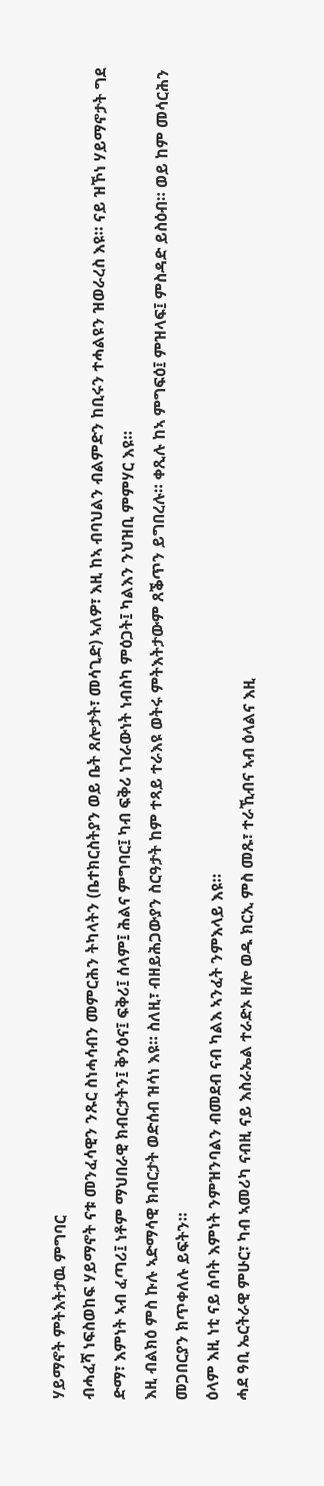ሃይማኖት ምትእትታዉ ምግባር
ብሓፈሻ ነፍስወከፍ ሃይማኖት ናቱ መንፈሳዊን ንጹር ስነሓሳብን መምርሕን ትካላትን (ቤተክርስትያን ወይ ቤት ጸሎታት፣ መሳጊድ) ኣለዎ፣ እዚ ከኣ ብባህልን ብልምድን ከቢሩን ተሓልዩን ዝወራረስ እዩ። ናይ ዝኾነ ሃይማኖታት ግደ ድማ፣ እምነት ኣብ ፈጣሪ፤ ነቶም ማህበራዊ ክብርታትን፤ ቅንዕና፤ ፍቅሪ፤ ሰላም፤ ሕልና ምግባር፤ ካብ ፍቅሪ ነገራውነት ነብስካ ምዕጋት፤ ካልእን ንህዝቢ ምምሃር እዩ።
እዚ ብልክዕ ምስ ኩሉ ኣድማሳዊ ክብርታት ወድሰብ ዝሳነ እዩ። ስለዚ፣ ብዘይሕጋውያን ስርዓታት ከም ተጻይ ተራእዩ ወትሩ ምትእትታውም ጸቕጥን ይግበረሉ። ቀጺሉ ከኣ ምግፍዕ፤ ምዝላፍ፤ ምስዳድ ይስዕብ። ወይ ከም መሳርሕን መጋበርያን ክጥቀለሉ ይፍትን።
ዕላም እዚ ነቲ ናይ ሰባት እምነት ንምዝንባልን ብመደብ ናብ ካልእ ኣንፈት ንምእላይ እዩ።
ሓደ ዓቢ ኤርትራዊ ምሁር፣ ካብ ኣመሪካ ናብዚ ናይ እስራኤል ተራድኦ ዘሎ ወዱ ክርኢ ምስ መጹ፣ ተራኺብና ኣብ ዕላልና እዚ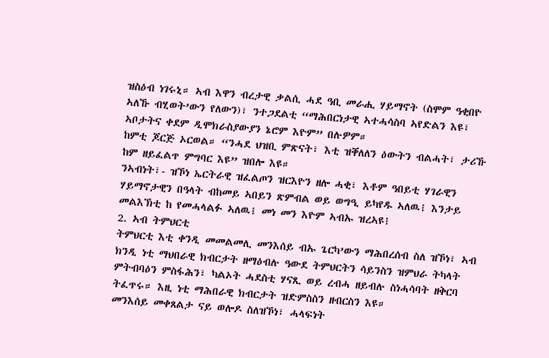ዝስዕብ ነገሩኒ። ኣብ እዋን ብረታዊ ቃልሲ ሓደ ዓቢ መራሒ ሃይማኖት (ስሞም ዓቂበዮ ኣለኹ ብሂወት’ውን የለውን)፣ ንተጋደልቲ “ማሕበርነታዊ ኣተሓሳስባ ኣየድልን እዩ፣ ኣቦታትና ቀደም ዲሞክራስያውያን ኔሮም እዮም” በሉዎም።
ከምቲ ጆርጅ ኦርወል። “ንሓደ ህዝቢ ምጽናት፣ እቲ ዝቐለለን ዕውትን ብልሓት፣ ታሪኹ ከም ዘይፈልጥ ምግባር እዩ” ዝበሎ እዩ።
ንኣብነት፣- ዝኾነ ኤርትራዊ ዝፈልጦን ዝርእዮን ዘሎ ሓቂ፣ እቶም ዓበይቲ ሃገራዊን ሃይማኖታዊን በዓላት ብከመይ ኣበይን ጽምብል ወይ ወግዒ ይካየዱ ኣለዉ፧ እንታይ መልእኽቲ ከ የመሓላልፉ ኣለዉ፧ መነ መን እዮም ኣብኡ ዝረኣዩ፧
2. ኣብ ትምህርቲ
ትምህርቲ እቲ ቀንዲ መመልመሊ መንእሰይ ብኡ ጌርካ’ውን ማሕበረሰብ ስለ ዝኾነ፣ ኣብ ክንዲ ነቲ ማህበራዊ ክብርታት ዘማዕብሉ ዓውደ ትምህርትን ሳይንስን ዝምህራ ትካላት ምትብባዕን ምስፋሕን፣ ካልኦት ሓደስቲ ሃናጺ ወይ ረብሓ ዘይብሉ ስነሓሳባት ዘቅርባ ትፈጥሩ። እዚ ነቲ ማሕበራዊ ክብርታት ዝድምስስን ዘብርስን እዩ።
መንእሰይ መቀጸልታ ናይ ወሎዶ ስለዝኾነ፣ ሓላፍነት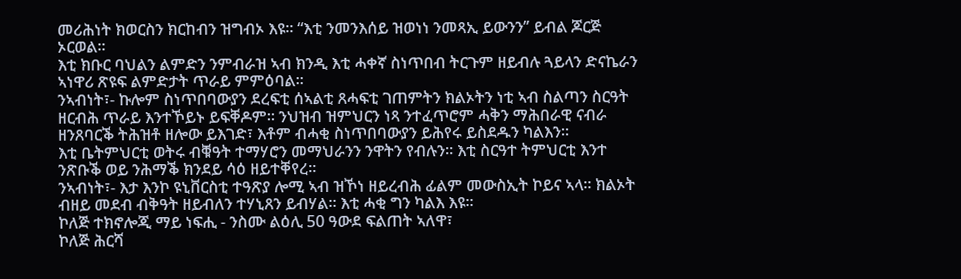መሪሕነት ክወርስን ክርከብን ዝግብኦ እዩ። “እቲ ንመንእሰይ ዝወነነ ንመጻኢ ይውንን’’ ይብል ጆርጅ ኦርወል።
እቲ ክቡር ባህልን ልምድን ንምብራዝ ኣብ ክንዲ እቲ ሓቀኛ ስነጥበብ ትርጉም ዘይብሉ ጓይላን ድናኬራን ኣነዋሪ ጽዩፍ ልምድታት ጥራይ ምምዕባል።
ንኣብነት፣- ኩሎም ስነጥበባውያን ደረፍቲ ሰኣልቲ ጸሓፍቲ ገጠምትን ክልኦትን ነቲ ኣብ ስልጣን ስርዓት ዘርብሕ ጥራይ እንተኾይኑ ይፍቐዶም። ንህዝብ ዝምህርን ነጻ ንተፈጥሮም ሓቅን ማሕበራዊ ናብራ ዘንጸባርቕ ትሕዝቶ ዘሎው ይእገድ፣ እቶም ብሓቂ ስነጥበባውያን ይሕየሩ ይስደዱን ካልእን።
እቲ ቤትምህርቲ ወትሩ ብቑዓት ተማሃሮን መማህራንን ንዋትን የብሉን። እቲ ስርዓተ ትምህርቲ እንተ ንጽቡቕ ወይ ንሕማቕ ክንደይ ሳዕ ዘይተቐየረ።
ንኣብነት፣- እታ እንኮ ዩኒቨርስቲ ተዓጽያ ሎሚ ኣብ ዝኾነ ዘይረብሕ ፊልም መውስኢት ኮይና ኣላ። ክልኦት ብዘይ መደብ ብቅዓት ዘይብለን ተሃኒጸን ይብሃል። እቲ ሓቂ ግን ካልእ እዩ።
ኮለጅ ተክኖሎጂ ማይ ነፍሒ - ንስሙ ልዕሊ 50 ዓውደ ፍልጠት ኣለዋ፣
ኮለጅ ሕርሻ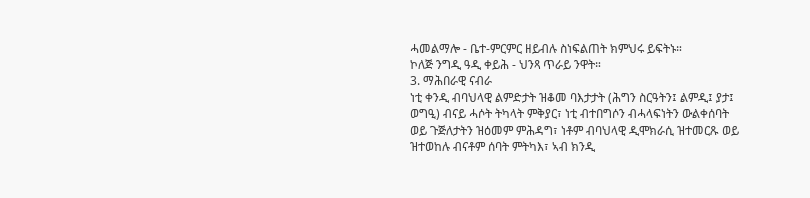ሓመልማሎ - ቤተ-ምርምር ዘይብሉ ስነፍልጠት ክምህሩ ይፍትኑ።
ኮለጅ ንግዲ ዓዲ ቀይሕ - ህንጻ ጥራይ ንዋት።
3. ማሕበራዊ ናብራ
ነቲ ቀንዲ ብባህላዊ ልምድታት ዝቆመ ባእታታት (ሕግን ስርዓትን፤ ልምዲ፤ ያታ፤ ወግዒ) ብናይ ሓሶት ትካላት ምቅያር፣ ነቲ ብተበግሶን ብሓላፍነትን ውልቀሰባት ወይ ጉጅለታትን ዝዕመም ምሕዳግ፣ ነቶም ብባህላዊ ዲሞክራሲ ዝተመርጹ ወይ ዝተወከሉ ብናቶም ሰባት ምትካእ፣ ኣብ ክንዲ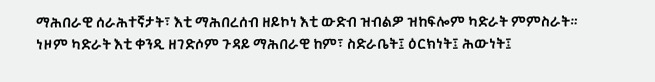ማሕበራዊ ሰራሕተኛታት፣ እቲ ማሕበረሰብ ዘይኮነ እቲ ውድብ ዝብልዎ ዝከፍሎም ካድራት ምምስራት። ነዞም ካድራት እቲ ቀንዲ ዘገድሶም ጉዳይ ማሕበራዊ ከም፣ ስድራቤት፤ ዕርክነት፤ ሕውነት፤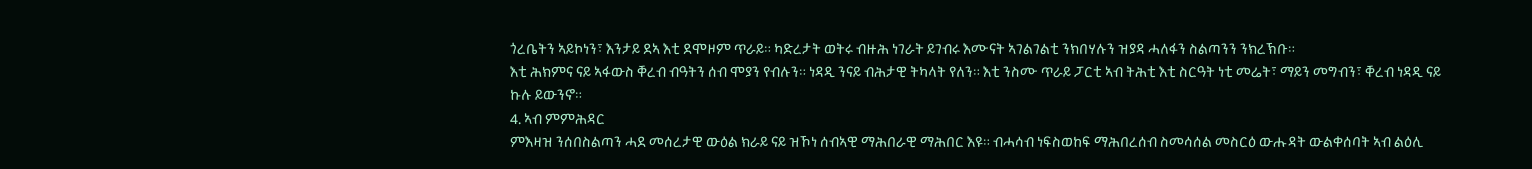ጎረቤትን ኣይኮነን፣ እንታይ ደኣ እቲ ደሞዞም ጥራይ። ካድረታት ወትሩ ብዙሕ ነገራት ይገብሩ እሙናት ኣገልገልቲ ንክበሃሉን ዝያዳ ሓለፋን ስልጣንን ንክረኽቡ።
እቲ ሕክምና ናይ ኣፋውስ ቐረብ ብዓትን ሰብ ሞያን የብሉን። ነዳዲ ንናይ ብሕታዊ ትካላት የለን። እቲ ንስሙ ጥራይ ፓርቲ ኣብ ትሕቲ እቲ ስርዓት ነቲ መሬት፣ ማይን መግብን፣ ቐረብ ነዳዲ ናይ ኩሉ ይውንኖ።
4. ኣብ ምምሕዳር
ምእዛዝ ንሰበስልጣን ሓደ መሰረታዊ ውዕል ክራይ ናይ ዝኾነ ሰብኣዊ ማሕበራዊ ማሕበር እዩ። ብሓሳብ ነፍስወከፍ ማሕበረሰብ ስመሳሰል መስርዕ ውሑዳት ውልቀሰባት ኣብ ልዕሊ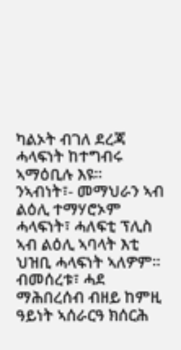ካልኦት ብገለ ደረጃ ሓላፍነት ከተግብሩ ኣማዕቢሉ እዩ።
ንኣብነት፣- መማህራን ኣብ ልዕሊ ተማሃሮኦም ሓላፍነት፣ ሓለፍቲ ፕሊስ ኣብ ልዕሊ ኣባላት እቲ ህዝቢ ሓላፍነት ኣለዎም። ብመሰረቱ፣ ሓደ ማሕበረሰብ ብዘይ ከምዚ ዓይነት ኣሰራርዓ ክሰርሕ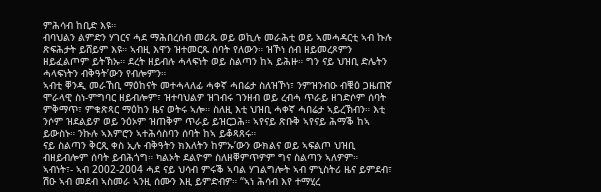ምሕሳብ ከቢድ እዩ።
ብባህልን ልምድን ሃገርና ሓደ ማሕበረሰብ መሪጹ ወይ ወኪሉ መራሕቲ ወይ ኣመሓዳርቲ ኣብ ኩሉ ጽፍሕታት ይሸይም እዩ። ኣብዚ እዋን ዝተመርጹ ሰባት የለውን። ዝኾነ ሰብ ዘይመረጾምን ዘይፈልጦም ይትኽኡ። ደረት ዘይብሉ ሓላፍነት ወይ ስልጣን ከኣ ይሕዙ። ግን ናይ ህዝቢ ድሌትን ሓላፍነትን ብቅዓት’ውን የብሎምን።
ኣብቲ ቐንዲ መራኸቢ ማዕከናት መተሓላለፊ ሓቀኛ ሓበሬታ ስለዝኾነ፣ ንምዝንብዑ ብቑዕ ጋዜጠኛ ሞራላዊ ስነ-ምግባር ዘይብሎም፣ ዝተባህልዎ ዝገብሩ ገንዘብ ወይ ረብሓ ጥራይ ዘገድሶም ሰባት ምቅማጥ፣ ምቁጽጻር ማዕከን ዜና ወትሩ ኣሎ። ስለዚ እቲ ህዝቢ ሓቀኛ ሓበሬታ ኣይረኽብን። እቲ ንሶም ዝደልይዎ ወይ ንዕኦም ዝጠቅም ጥራይ ይዝርጋሕ። ኣየናይ ጽቡቅ ኣየናይ ሕማቕ ከኣ ይውስኑ። ንኩሉ ኣእምሮን ኣተሕሳስባን ሰባት ከኣ ይቆጻጸሩ።
ናይ ስልጣን ቅርጺ ቀስ ኢሉ ብቅዓትን ክእለትን ከምኡ’ውን ውክልና ወይ ኣፍልጦ ህዝቢ ብዘይብሎም ሰባት ይብሕጎግ። ካልኦት ደልዮም ስለዘቐምጥዎም ግና ስልጣን ኣለዎም።
ኣብነት፣- ኣብ 2002-2004 ሓደ ናይ ህሳብ ምሩቕ ኣባል ሃገልግሎት ኣብ ምኒስትሪ ዜና ይምደብ፣ ሽዑ ኣብ መደብ ኣስመራ ኣንዚ ሰሙን እዚ ይምድብዎ። “ኣነ ሕሳብ እየ ተማሂረ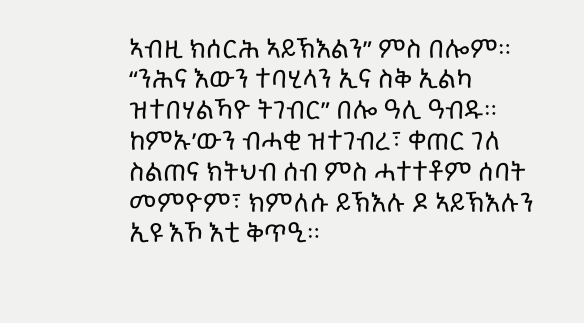ኣብዚ ክሰርሕ ኣይኽእልን” ምስ በሎም። “ንሕና እውን ተባሂላን ኢና ስቅ ኢልካ ዝተበሃልኻዮ ትገብር” በሎ ዓሊ ዓብዱ።
ከምኡ’ውን ብሓቂ ዝተገብረ፣ ቀጠር ገለ ስልጠና ክትህብ ሰብ ምስ ሓተተቶም ሰባት መምዮም፣ ክምለሱ ይኽእሉ ዶ ኣይኽእሉን ኢዩ እኾ እቲ ቅጥዒ።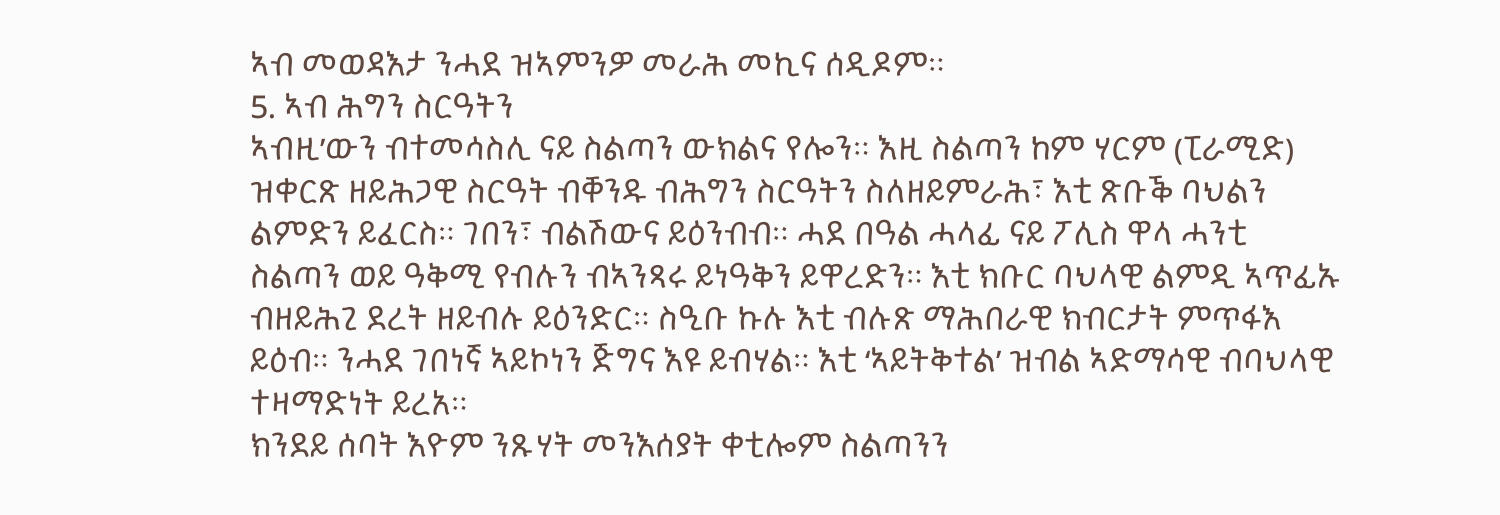ኣብ መወዳእታ ንሓደ ዝኣምንዎ መራሕ መኪና ሰዲዶም።
5. ኣብ ሕግን ስርዓትን
ኣብዚ’ውን ብተመሳስሊ ናይ ስልጣን ውክልና የሎን። እዚ ስልጣን ከም ሃርም (ፒራሚድ) ዝቀርጽ ዘይሕጋዊ ስርዓት ብቐንዱ ብሕግን ስርዓትን ስለዘይምራሕ፣ እቲ ጽቡቕ ባህልን ልምድን ይፈርስ። ገበን፣ ብልሽውና ይዕንብብ። ሓደ በዓል ሓላፊ ናይ ፖሊስ ዋላ ሓንቲ ስልጣን ወይ ዓቅሚ የብሉን ብኣንጻሩ ይነዓቅን ይዋረድን። እቲ ክቡር ባህላዊ ልምዲ ኣጥፊኡ ብዘይሕጊ ደረት ዘይብሉ ይዕንድር። ስዒቡ ኩሉ እቲ ብሉጽ ማሕበራዊ ክብርታት ምጥፋእ ይዕብ። ንሓደ ገበነኛ ኣይኮነን ጅግና እዩ ይብሃል። እቲ ‘ኣይትቅተል’ ዝብል ኣድማሳዊ ብባህላዊ ተዛማድነት ይረአ።
ክንደይ ሰባት እዮም ንጹሃት መንእሰያት ቀቲሎም ስልጣንን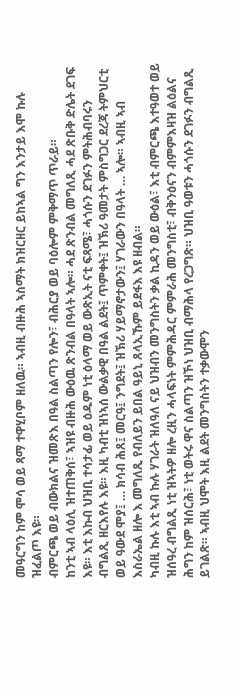መዓርግን ከም ሞሳ ወይ ጻማ ተዋሂቦም ዘለዉ። ኣብዚ ብዙሕ ኣስማት ክዝርዘር ይከኣል ግን እንታይ እሞ ኩሉ ዝፈልጦ እዩ።
ብምርጫ ወይ ብውክልና ዝመጽእ በዓል ስልጣን የሎን፣ ብሕርያ ወይ ባዕሎም ምቅማጥ ጥራይ።
ከንቲ ኣብ ላዕሊ ዝተጠቅሰ፣ ኣዝዩ ብዙሕ ውዕዉ ጽንብል በዓላት ኣሎ። ሓደ ጽንብል መግለጺ ሓደ ጽቡቅ ድሌት ደገፍ እዩ። እቲ እኩብ ህዝቢ ተሳታፊ ወይ ዕዱም ነቲ ዕላማ ወይ ውጽኢት ናቲ ፍጻሜ፣ ሓጎሱን ደገፉን ምትሕብባሩን ብግልጺ ዘርእየሉ እዩ። እዚ ካብቲ ዝነኣሰ ውልቃዊ በዓል ልደት፤ ጥምቀት፤ ዝኽሪ ዓመታት ምስግጋር ደረጃ ትምህርቲ ወይ ዓውደ ሞያ፤ … ክሳብ ሕጸ፤ መርዓ፤ ንግደት፤ ዝኽሪ ሃይማኖታውን፤ ሃገራውን በዓላት … ኣሎ። ኣብዚ ኣብ እስራኤል ዘሎ እ መግለጺ የብለይን ይበል ዓይኒ ጸላኢኹም ይደፋእ እዩ ዘብል።
ካብዚ ኩሉ እቲ ኣብ ኩሉ ሃገራት ዝለዓለ ናይ ህዝብን መንግስትን ቃል ኪዳን ወይ ውዕል፣ እቲ ብምርጫ እተዓወተ ወይ ዝሰዓረ ብግልጺ ነቲ ዝኣትዎ ዘሎ ረዚን ሓላፍነት ምምሕዳር ምምራሕ መንግስቲ፣ ብቅንዕናን ብምምእዛዝ ልዕልና ሕግን ከም ዝሰርሕ፣ ነቲ ወትሩ ዋና ስልጣን ዝኾነ ህዝቢ ብማሕላ የረጋግጽ። ህዝቢ ዓወቱን ሓጎሱን ደገፉን ብግልጺ ይገልጽ። ኣብዚ ህሞት እዚ ልደት መንግስትን ተቃውሞን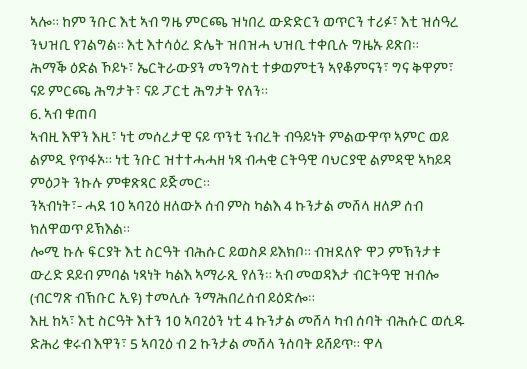ኣሎ። ከም ንቡር እቲ ኣብ ግዜ ምርጫ ዝነበረ ውድድርን ወጥርን ተሪፉ፣ እቲ ዝሰዓረ ንህዝቢ የገልግል። እቲ እተሳዕረ ድሌት ዝበዝሓ ህዝቢ ተቀቢሉ ግዜኡ ይጽበ።
ሕማቕ ዕድል ኾይኑ፣ ኤርትራውያን መንግስቲ ተቃወምቲን ኣየቆምናን፣ ግና ቅዋም፣ ናይ ምርጫ ሕግታት፣ ናይ ፓርቲ ሕግታት የለን።
6. ኣብ ቁጠባ
ኣብዚ እዋን እዚ፣ ነቲ መሰረታዊ ናይ ጥንቲ ንብረት ብዓይነት ምልውዋጥ ኣምር ወይ ልምዲ የጥፋኦ። ነቲ ንቡር ዝተተሓሓዘ ነጻ ብሓቂ ርትዓዊ ባህርያዊ ልምዳዊ ኣካይዳ ምዕጋት ንኩሉ ምቁጽጻር ይጅመር።
ንኣብነት፣- ሓደ 10 ኣባጊዕ ዘለውኦ ሰብ ምስ ካልእ 4 ኩንታል መሸላ ዘለዎ ሰብ ክለዋወጥ ይኽእል።
ሎሚ ኩሉ ፍርያት እቲ ስርዓት ብሕሱር ይወስዶ ይእክቦ። ብዝደለዮ ዋጋ ምኽንታቱ ውረድ ደይብ ምባል ነጻነት ካልእ ኣማራጺ የለን። ኣብ መወዳእታ ብርትዓዊ ዝብሎ (ብርግጽ ብኽቡር ኢዩ) ተመሊሱ ንማሕበረሰብ ይዕድሎ።
እዚ ከኣ፣ እቲ ስርዓት እተን 10 ኣባጊዕን ነቲ 4 ኩንታል መሸላ ካብ ሰባት ብሕሱር ወሲዱ ድሕሪ ቁሩብ እዋን፣ 5 ኣባጊዕ ብ 2 ኩንታል መሸላ ንሰባት ይሸይጥ። ዋላ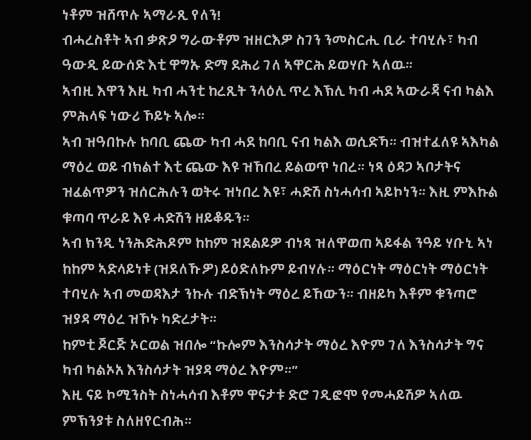ነቶም ዝሸጥሉ ኣማራጺ የለን!
ብሓረስቶት ኣብ ቃጽዖ ግራውቶም ዝዘርእዎ ስገን ንመስርሒ ቢራ ተባሂሉ፣ ካብ ዓውዲ ይውሰድ እቲ ዋግኡ ድማ ደሕሪ ገለ ኣዋርሕ ይወሃቡ ኣለዉ።
ኣብዚ እዋን እዚ ካብ ሓንቲ ከረጺት ንላዕሊ ጥረ እኽሊ ካብ ሓደ ኣውራጃ ናብ ካልእ ምሕላፍ ነውሪ ኾይኑ ኣሎ።
ኣብ ዝዓበኩሉ ከባቢ ጨው ካብ ሓደ ከባቢ ናብ ካልእ ወሲድኻ። ብዝተፈለዩ ኣእካል ማዕረ ወይ ብክልተ እቲ ጨው እዩ ዝኸበረ ይልወጥ ነበረ። ነጻ ዕዳጋ ኣቦታትና ዝፈልጥዎን ዝሰርሕሉን ወትሩ ዝነበረ እዩ፣ ሓድሽ ስነሓሳብ ኣይኮነን። እዚ ምእኩል ቁጣባ ጥራይ እዩ ሓድሽን ዘይቆዱን።
ኣብ ክንዲ ነንሕድሕዶም ከከም ዝደልይዎ ብነጻ ዝለዋወጠ ኣይፋል ንዓይ ሃቡኒ ኣነ ከከም ኣድላይነቱ (ዝደለኹዎ) ይዕድለኩም ይብሃሉ። ማዕርነት ማዕርነት ማዕርነት ተባሂሉ ኣብ መወዳእታ ንኩሉ ብድኽነት ማዕረ ይኸውን። ብዘይካ እቶም ቁንጣሮ ዝያዳ ማዕረ ዝኾኑ ካድረታት።
ከምቲ ጆርጅ ኦርወል ዝበሎ “ኩሎም እንስሳታት ማዕረ እዮም ገለ እንስሳታት ግና ካብ ካልኦአ እንስሳታት ዝያዳ ማዕረ እዮም።”
እዚ ናይ ኮሚንስት ስነሓሳብ እቶም ዋናታቱ ድሮ ገዲፎሞ የመሓይሽዎ ኣለዉ ምኽንያቱ ስለዘየርብሕ።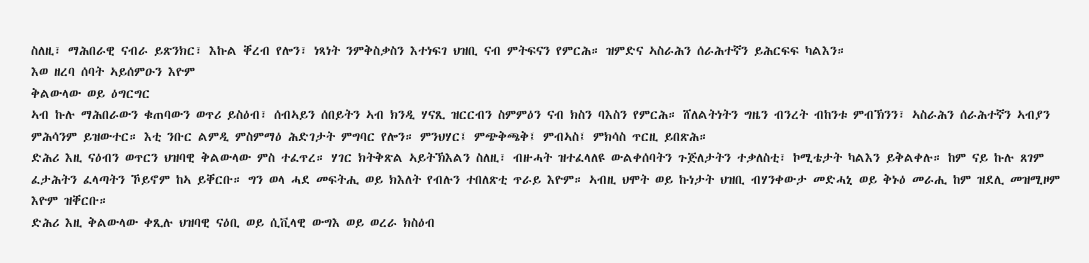ስለዚ፣ ማሕበራዊ ናብራ ይጽንክር፣ እኩል ቐረብ የሎን፣ ነጻነት ንምቅስቃስን እተነፍገ ህዝቢ ናብ ምትፍናን የምርሕ። ዝምድና ኣስራሕን ሰራሕተኛን ይሕርፍፍ ካልእን።
እወ ዘረባ ሰባት ኣይሰምዑን እዮም
ቅልውላው ወይ ዕግርግር
ኣብ ኩሉ ማሕበራውን ቁጠባውን ወጥሪ ይስዕብ፣ ሰብኣይን ሰበይትን ኣብ ክንዲ ሃናጺ ዝርርብን ስምምዕን ናብ ክስን ባእስን የምርሕ። ሸለልትነትን ግዜን ብንረት ብከንቱ ምብኽንን፣ ኣስራሕን ሰራሕተኛን ኣብያን ምሕሳንም ይዝውተር። እቲ ንቡር ልምዲ ምስምማዕ ሕድገታት ምግባር የሎን። ምንህሃር፤ ምጭቅጫቅ፤ ምብኣስ፤ ምክሳስ ጥርዚ ይበጽሕ።
ድሕሪ እዚ ናዕብን ወጥርን ህዝባዊ ቅልውላው ምስ ተፈጥረ። ሃገር ክትቅጽል ኣይትኽእልን ስለዚ፣ ብዙሓት ዝተፈላለዩ ውልቀሰባትን ጉጅለታትን ተቃለስቲ፣ ኮሚቴታት ካልእን ይቅልቀሉ። ከም ናይ ኩሉ ጸገም ፈታሕትን ፈላጣትን ኾይኖም ከኣ ይቐርቡ። ግን ወላ ሓደ መፍትሒ ወይ ክእለት የብሉን ተበለጽቲ ጥራይ እዮም። ኣብዚ ህሞት ወይ ኩነታት ህዝቢ ብሃንቀውታ መድሓኒ ወይ ቅኑዕ መራሒ ከም ዝደሊ መዝሚዞም እዮም ዝቐርቡ።
ድሕሪ እዚ ቅልውላው ቀጺሉ ህዝባዊ ናዕቢ ወይ ሲቪላዊ ውግእ ወይ ወረራ ክስዕብ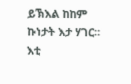ይኽእል ከከም ኩነታት እታ ሃገር።
እቲ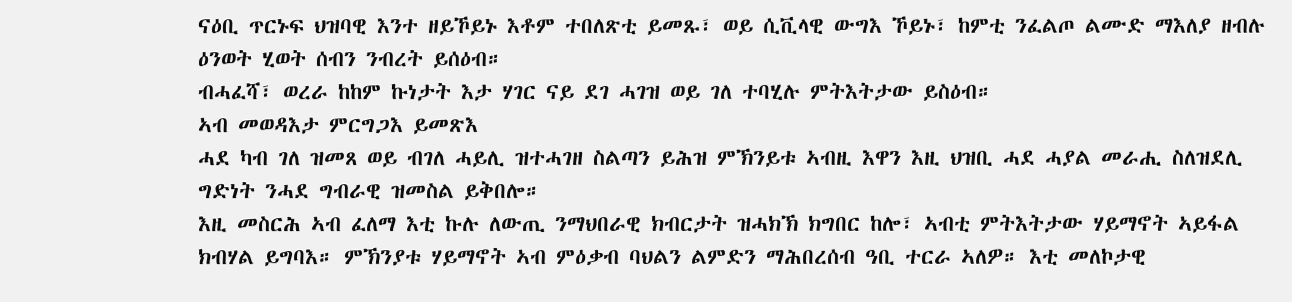ናዕቢ ጥርኑፍ ህዝባዊ እንተ ዘይኾይኑ እቶም ተበለጽቲ ይመጹ፣ ወይ ሲቪላዊ ውግእ ኾይኑ፣ ከምቲ ንፈልጦ ልሙድ ማእለያ ዘብሉ ዕንወት ሂወት ሰብን ንብረት ይሰዕብ።
ብሓፈሻ፣ ወረራ ከከም ኩነታት እታ ሃገር ናይ ደገ ሓገዝ ወይ ገለ ተባሂሉ ምትእትታው ይስዕብ።
ኣብ መወዳእታ ምርግጋእ ይመጽእ
ሓደ ካብ ገለ ዝመጸ ወይ ብገለ ሓይሊ ዝተሓገዘ ስልጣን ይሕዝ ምኽንይቱ ኣብዚ እዋን እዚ ህዝቢ ሓደ ሓያል መራሒ ስለዝደሊ ግድነት ንሓደ ግብራዊ ዝመስል ይቅበሎ።
እዚ መስርሕ ኣብ ፈለማ እቲ ኩሉ ለውጢ ንማህበራዊ ክብርታት ዝሓክኽ ክግበር ከሎ፣ ኣብቲ ምትእትታው ሃይማኖት ኣይፋል ክብሃል ይግባእ። ምኽንያቱ ሃይማኖት ኣብ ምዕቃብ ባህልን ልምድን ማሕበረሰብ ዓቢ ተርራ ኣለዎ። እቲ መለኮታዊ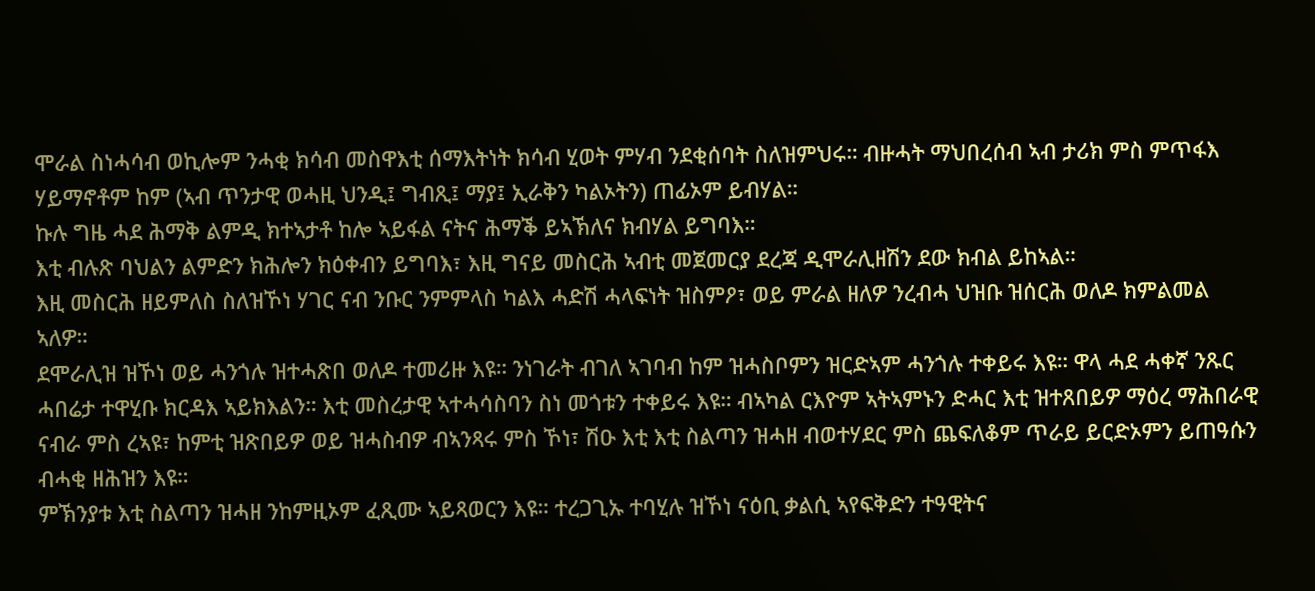ሞራል ስነሓሳብ ወኪሎም ንሓቂ ክሳብ መስዋእቲ ሰማእትነት ክሳብ ሂወት ምሃብ ንደቂሰባት ስለዝምህሩ። ብዙሓት ማህበረሰብ ኣብ ታሪክ ምስ ምጥፋእ ሃይማኖቶም ከም (ኣብ ጥንታዊ ወሓዚ ህንዲ፤ ግብጺ፤ ማያ፤ ኢራቅን ካልኦትን) ጠፊኦም ይብሃል።
ኩሉ ግዜ ሓደ ሕማቅ ልምዲ ክተኣታቶ ከሎ ኣይፋል ናትና ሕማቕ ይኣኽለና ክብሃል ይግባእ።
እቲ ብሉጽ ባህልን ልምድን ክሕሎን ክዕቀብን ይግባእ፣ እዚ ግናይ መስርሕ ኣብቲ መጀመርያ ደረጃ ዲሞራሊዘሽን ደው ክብል ይከኣል።
እዚ መስርሕ ዘይምለስ ስለዝኾነ ሃገር ናብ ንቡር ንምምላስ ካልእ ሓድሽ ሓላፍነት ዝስምዖ፣ ወይ ምራል ዘለዎ ንረብሓ ህዝቡ ዝሰርሕ ወለዶ ክምልመል ኣለዎ።
ደሞራሊዝ ዝኾነ ወይ ሓንጎሉ ዝተሓጽበ ወለዶ ተመሪዙ እዩ። ንነገራት ብገለ ኣገባብ ከም ዝሓስቦምን ዝርድኣም ሓንጎሉ ተቀይሩ እዩ። ዋላ ሓደ ሓቀኛ ንጹር ሓበሬታ ተዋሂቡ ክርዳእ ኣይክእልን። እቲ መስረታዊ ኣተሓሳስባን ስነ መጎቱን ተቀይሩ እዩ። ብኣካል ርእዮም ኣትኣምኑን ድሓር እቲ ዝተጸበይዎ ማዕረ ማሕበራዊ ናብራ ምስ ረኣዩ፣ ከምቲ ዝጽበይዎ ወይ ዝሓስብዎ ብኣንጻሩ ምስ ኾነ፣ ሽዑ እቲ እቲ ስልጣን ዝሓዘ ብወተሃደር ምስ ጨፍለቆም ጥራይ ይርድኦምን ይጠዓሱን ብሓቂ ዘሕዝን እዩ።
ምኽንያቱ እቲ ስልጣን ዝሓዘ ንከምዚኦም ፈጺሙ ኣይጻወርን እዩ። ተረጋጊኡ ተባሂሉ ዝኾነ ናዕቢ ቃልሲ ኣየፍቅድን ተዓዊትና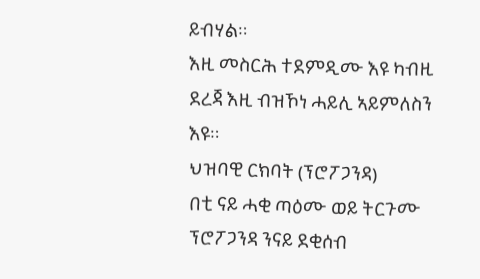ይብሃል።
እዚ መስርሕ ተደምዲሙ እዩ ካብዚ ደረጃ እዚ ብዝኾነ ሓይሊ ኣይምለስን እዩ።
ህዝባዊ ርክባት (ፕሮፖጋንዳ)
በቲ ናይ ሓቂ ጣዕሙ ወይ ትርጉሙ ፕሮፖጋንዳ ንናይ ደቂሰብ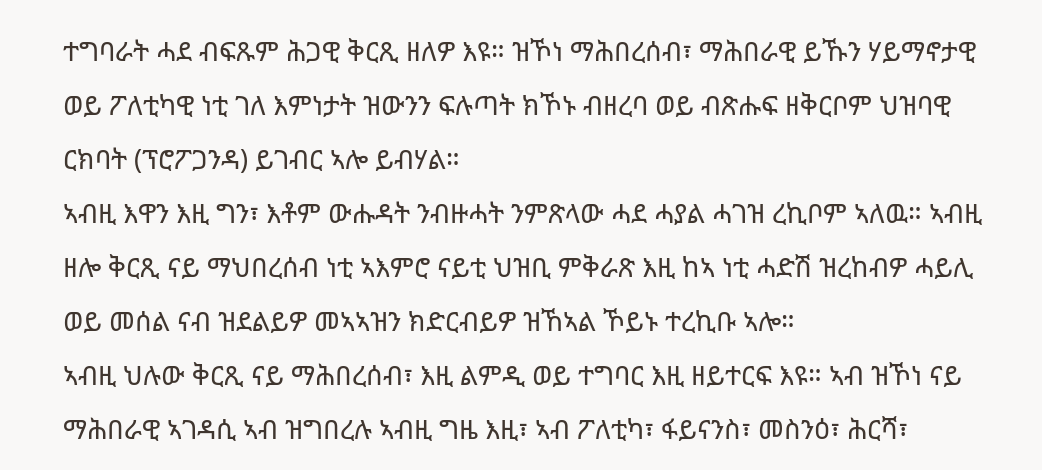ተግባራት ሓደ ብፍጹም ሕጋዊ ቅርጺ ዘለዎ እዩ። ዝኾነ ማሕበረሰብ፣ ማሕበራዊ ይኹን ሃይማኖታዊ ወይ ፖለቲካዊ ነቲ ገለ እምነታት ዝውንን ፍሉጣት ክኾኑ ብዘረባ ወይ ብጽሑፍ ዘቅርቦም ህዝባዊ ርክባት (ፕሮፖጋንዳ) ይገብር ኣሎ ይብሃል።
ኣብዚ እዋን እዚ ግን፣ እቶም ውሑዳት ንብዙሓት ንምጽላው ሓደ ሓያል ሓገዝ ረኪቦም ኣለዉ። ኣብዚ ዘሎ ቅርጺ ናይ ማህበረሰብ ነቲ ኣእምሮ ናይቲ ህዝቢ ምቅራጽ እዚ ከኣ ነቲ ሓድሽ ዝረከብዎ ሓይሊ ወይ መሰል ናብ ዝደልይዎ መኣኣዝን ክድርብይዎ ዝኸኣል ኾይኑ ተረኪቡ ኣሎ።
ኣብዚ ህሉው ቅርጺ ናይ ማሕበረሰብ፣ እዚ ልምዲ ወይ ተግባር እዚ ዘይተርፍ እዩ። ኣብ ዝኾነ ናይ ማሕበራዊ ኣገዳሲ ኣብ ዝግበረሉ ኣብዚ ግዜ እዚ፣ ኣብ ፖለቲካ፣ ፋይናንስ፣ መስንዕ፣ ሕርሻ፣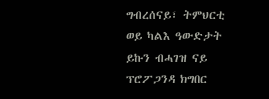ግብረሰናይ፣ ትምህርቲ ወይ ካልእ ዓውድታት ይኩን ብሓገዝ ናይ ፕሮፖጋንዳ ክግበር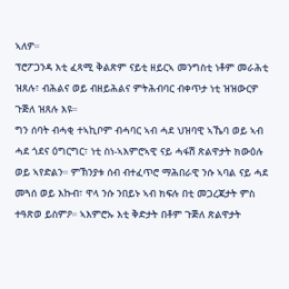ኣለዎ።
ፕሮፖጋንዳ እቲ ፈጻሚ ቅልጽም ናይቲ ዘይርኣ መንግስቲ ነቶም መራሕቲ ዝጸሉ፣ ብሕልና ወይ ብዘይሕልና ምትሕብባር ብቀጥታ ነቲ ዝዝውርዎ ጉጅለ ዝጸሉ እዩ።
ግን ሰባት ብሓቂ ተኣኪቦም ብሓባር ኣብ ሓደ ህዝባዊ ኣኼባ ወይ ኣብ ሓደ ጎደና ዕግርግር፣ ነቲ ስነ-ኣእምሮኣዊ ናይ ሓፋሽ ጽልዋታት ክውዕሉ ወይ ኣየድልን። ምኽንያቱ ሰብ ብተፈጥሮ ማሕበራዊ ንሱ ኣባል ናይ ሓደ መጓሰ ወይ እኩብ፣ ዋላ ንሱ ንበይኑ ኣብ ክፍሉ በቲ መጋረጃታት ምስ ተዓጽወ ይስምዖ። ኣእምሮኡ እቲ ቅድታት በቶም ጉጅለ ጽልዋታት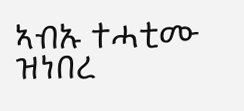ኣብኡ ተሓቲሙ ዝነበረ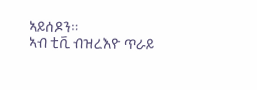ኣይሰዶን።
ኣብ ቲቪ ብዝረእዮ ጥራይ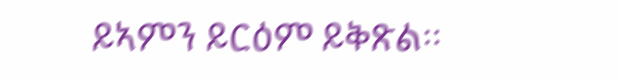ይኣምን ይርዕም ይቅጽል።